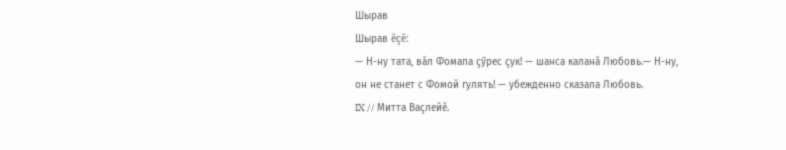Шырав
Шырав ĕçĕ:
— Н-ну тата, вӑл Фомапа ҫӳрес ҫук! — шанса каланӑ Любовь.— Н-ну, он не станет с Фомой гулять! — убежденно сказала Любовь.
IX // Митта Ваҫлейӗ.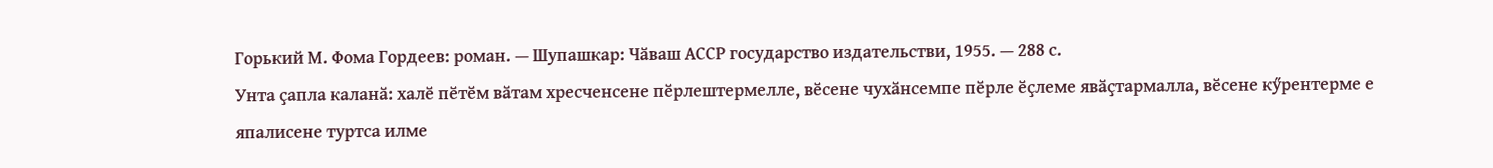Горький М. Фома Гордеев: роман. — Шупашкар: Чӑваш АССР государство издательстви, 1955. — 288 с.
Унта ҫапла каланӑ: халӗ пӗтӗм вӑтам хресченсене пӗрлештермелле, вӗсене чухӑнсемпе пӗрле ӗҫлеме явӑҫтармалла, вӗсене кӳрентерме е япалисене туртса илме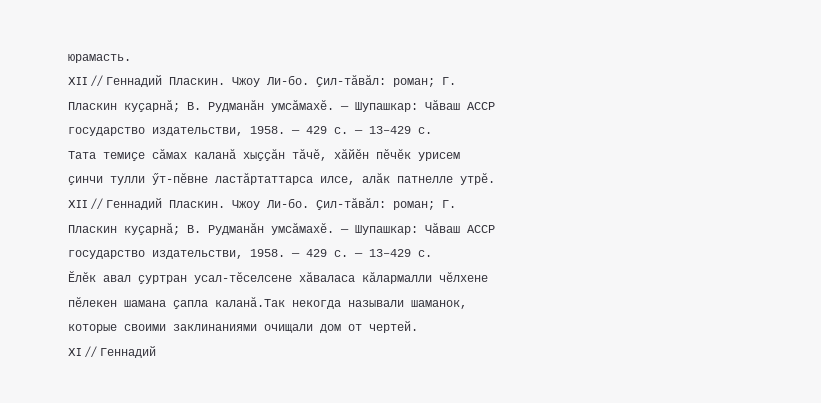юрамасть.
XII // Геннадий Пласкин. Чжоу Ли-бо. Ҫил-тӑвӑл: роман; Г. Пласкин куҫарнӑ; В. Рудманӑн умсӑмахӗ. — Шупашкар: Чӑваш АССР государство издательстви, 1958. — 429 с. — 13–429 с.
Тата темиҫе сӑмах каланӑ хыҫҫӑн тӑчӗ, хӑйӗн пӗчӗк урисем ҫинчи тулли ӳт-пӗвне ластӑртаттарса илсе, алӑк патнелле утрӗ.
XII // Геннадий Пласкин. Чжоу Ли-бо. Ҫил-тӑвӑл: роман; Г. Пласкин куҫарнӑ; В. Рудманӑн умсӑмахӗ. — Шупашкар: Чӑваш АССР государство издательстви, 1958. — 429 с. — 13–429 с.
Ӗлӗк авал ҫуртран усал-тӗселсене хӑваласа кӑлармалли чӗлхене пӗлекен шамана ҫапла каланӑ.Так некогда называли шаманок, которые своими заклинаниями очищали дом от чертей.
XI // Геннадий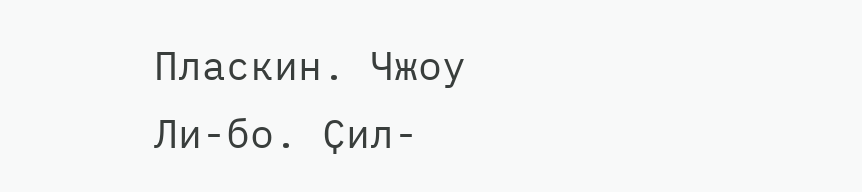Пласкин. Чжоу Ли-бо. Ҫил-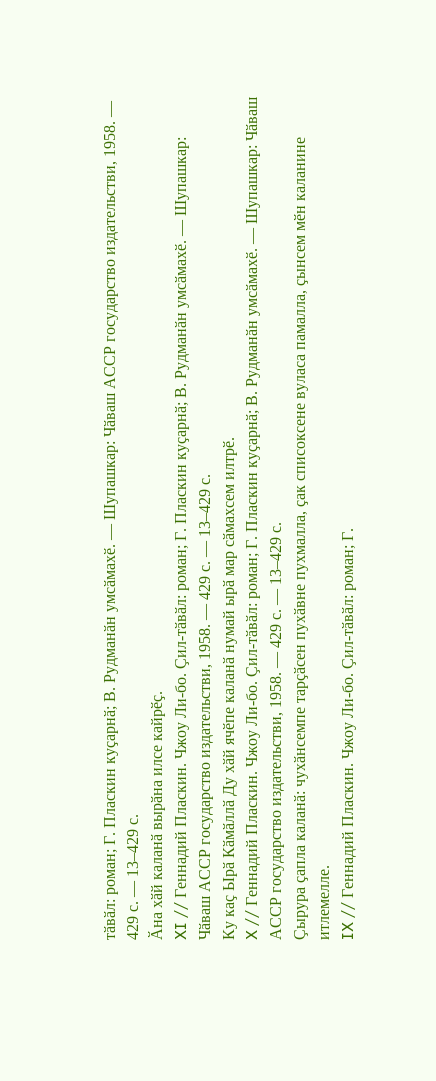тӑвӑл: роман; Г. Пласкин куҫарнӑ; В. Рудманӑн умсӑмахӗ. — Шупашкар: Чӑваш АССР государство издательстви, 1958. — 429 с. — 13–429 с.
Ӑна хӑй каланӑ вырӑна илсе кайрӗҫ.
XI // Геннадий Пласкин. Чжоу Ли-бо. Ҫил-тӑвӑл: роман; Г. Пласкин куҫарнӑ; В. Рудманӑн умсӑмахӗ. — Шупашкар: Чӑваш АССР государство издательстви, 1958. — 429 с. — 13–429 с.
Ку каҫ Ырӑ Кӑмӑллӑ Ду хӑй ячӗпе каланӑ нумай ырӑ мар сӑмахсем илтрӗ.
X // Геннадий Пласкин. Чжоу Ли-бо. Ҫил-тӑвӑл: роман; Г. Пласкин куҫарнӑ; В. Рудманӑн умсӑмахӗ. — Шупашкар: Чӑваш АССР государство издательстви, 1958. — 429 с. — 13–429 с.
Ҫырура ҫапла каланӑ: чухӑнсемпе тарҫӑсен пухӑвне пухмалла, ҫак списоксене вуласа памалла, ҫынсем мӗн каланине итлемелле.
IX // Геннадий Пласкин. Чжоу Ли-бо. Ҫил-тӑвӑл: роман; Г.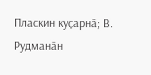Пласкин куҫарнӑ; В. Рудманӑн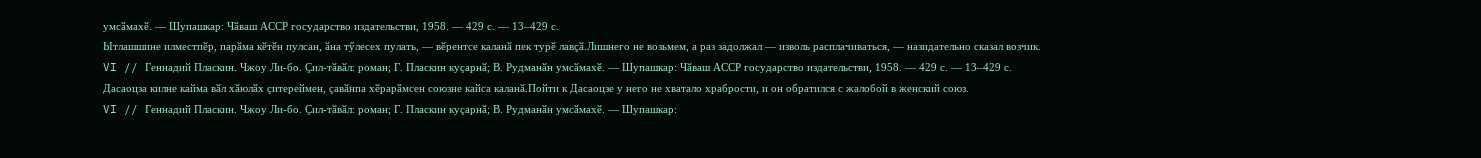умсӑмахӗ. — Шупашкар: Чӑваш АССР государство издательстви, 1958. — 429 с. — 13–429 с.
Ытлашшине илместпӗр, парӑма кӗтӗн пулсан, ӑна тӳлесех пулать, — вӗрентсе каланӑ пек турӗ лавҫӑ.Лишнего не возьмем, а раз задолжал — изволь расплачиваться, — назидательно сказал возчик.
VI // Геннадий Пласкин. Чжоу Ли-бо. Ҫил-тӑвӑл: роман; Г. Пласкин куҫарнӑ; В. Рудманӑн умсӑмахӗ. — Шупашкар: Чӑваш АССР государство издательстви, 1958. — 429 с. — 13–429 с.
Дасаоцза килне кайма вӑл хӑюлӑх ҫитереймен, ҫавӑнпа хӗрарӑмсен союзне кайса каланӑ.Пойти к Дасаоцзе у него не хватало храбрости, и он обратился с жалобой в женский союз.
VI // Геннадий Пласкин. Чжоу Ли-бо. Ҫил-тӑвӑл: роман; Г. Пласкин куҫарнӑ; В. Рудманӑн умсӑмахӗ. — Шупашкар: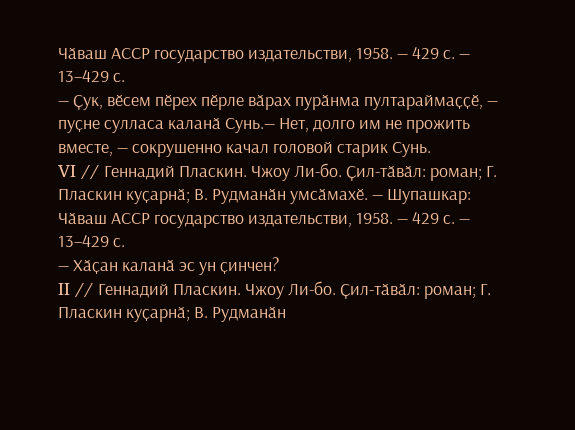Чӑваш АССР государство издательстви, 1958. — 429 с. — 13–429 с.
— Ҫук, вӗсем пӗрех пӗрле вӑрах пурӑнма пултараймаҫҫӗ, — пуҫне сулласа каланӑ Сунь.— Нет, долго им не прожить вместе, — сокрушенно качал головой старик Сунь.
VI // Геннадий Пласкин. Чжоу Ли-бо. Ҫил-тӑвӑл: роман; Г. Пласкин куҫарнӑ; В. Рудманӑн умсӑмахӗ. — Шупашкар: Чӑваш АССР государство издательстви, 1958. — 429 с. — 13–429 с.
— Хӑҫан каланӑ эс ун ҫинчен?
II // Геннадий Пласкин. Чжоу Ли-бо. Ҫил-тӑвӑл: роман; Г. Пласкин куҫарнӑ; В. Рудманӑн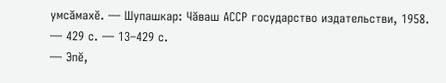умсӑмахӗ. — Шупашкар: Чӑваш АССР государство издательстви, 1958. — 429 с. — 13–429 с.
— Эпӗ,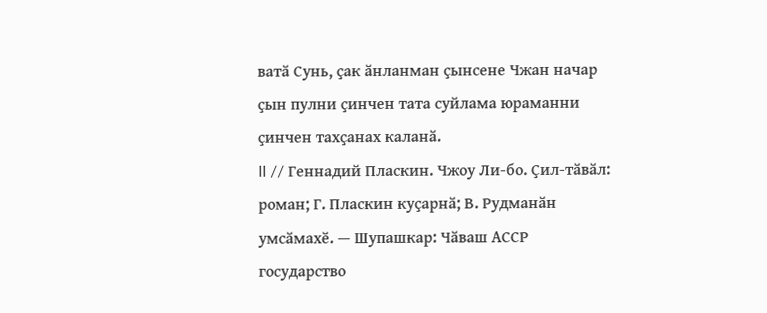ватӑ Сунь, ҫак ӑнланман ҫынсене Чжан начар ҫын пулни ҫинчен тата суйлама юраманни ҫинчен тахҫанах каланӑ.
II // Геннадий Пласкин. Чжоу Ли-бо. Ҫил-тӑвӑл: роман; Г. Пласкин куҫарнӑ; В. Рудманӑн умсӑмахӗ. — Шупашкар: Чӑваш АССР государство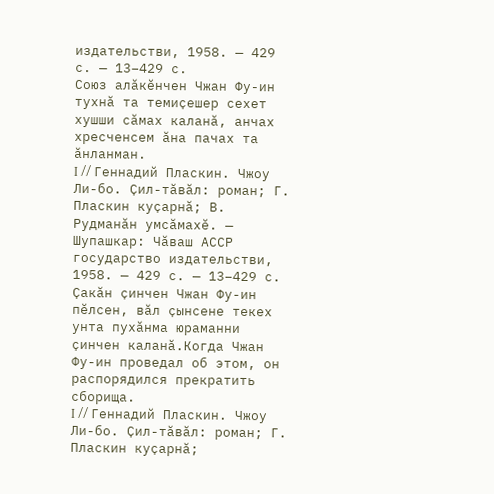издательстви, 1958. — 429 с. — 13–429 с.
Союз алӑкӗнчен Чжан Фу-ин тухнӑ та темиҫешер сехет хушши сӑмах каланӑ, анчах хресченсем ӑна пачах та ӑнланман.
I // Геннадий Пласкин. Чжоу Ли-бо. Ҫил-тӑвӑл: роман; Г. Пласкин куҫарнӑ; В. Рудманӑн умсӑмахӗ. — Шупашкар: Чӑваш АССР государство издательстви, 1958. — 429 с. — 13–429 с.
Ҫакӑн ҫинчен Чжан Фу-ин пӗлсен, вӑл ҫынсене текех унта пухӑнма юраманни ҫинчен каланӑ.Когда Чжан Фу-ин проведал об этом, он распорядился прекратить сборища.
I // Геннадий Пласкин. Чжоу Ли-бо. Ҫил-тӑвӑл: роман; Г. Пласкин куҫарнӑ;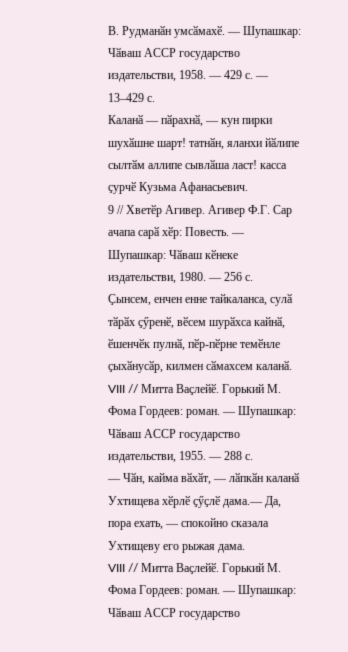В. Рудманӑн умсӑмахӗ. — Шупашкар: Чӑваш АССР государство издательстви, 1958. — 429 с. — 13–429 с.
Каланӑ — пӑрахнӑ, — кун пирки шухӑшне шарт! татнӑн, яланхи йӑлипе сылтӑм аллипе сывлӑша ласт! касса ҫурчӗ Кузьма Афанасьевич.
9 // Хветӗр Агивер. Агивер Ф.Г. Сар ачапа сарӑ хӗр: Повесть. — Шупашкар: Чӑваш кӗнеке издательстви, 1980. — 256 с.
Ҫынсем, енчен енне тайкаланса, сулӑ тӑрӑх ҫӳренӗ, вӗсем шурӑхса кайнӑ, ӗшенчӗк пулнӑ, пӗр-пӗрне темӗнле ҫыхӑнусӑр, килмен сӑмахсем каланӑ.
VIII // Митта Ваҫлейӗ. Горький М. Фома Гордеев: роман. — Шупашкар: Чӑваш АССР государство издательстви, 1955. — 288 с.
— Чӑн, кайма вӑхӑт, — лӑпкӑн каланӑ Ухтищева хӗрлӗ ҫӳҫлӗ дама.— Да, пора ехать, — спокойно сказала Ухтищеву его рыжая дама.
VIII // Митта Ваҫлейӗ. Горький М. Фома Гордеев: роман. — Шупашкар: Чӑваш АССР государство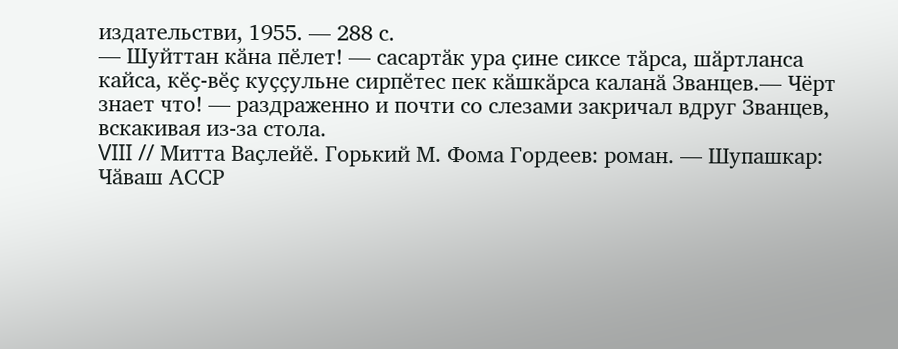издательстви, 1955. — 288 с.
— Шуйттан кӑна пӗлет! — сасартӑк ура ҫине сиксе тӑрса, шӑртланса кайса, кӗҫ-вӗҫ куҫҫульне сирпӗтес пек кӑшкӑрса каланӑ Званцев.— Чёрт знает что! — раздраженно и почти со слезами закричал вдруг Званцев, вскакивая из-за стола.
VIII // Митта Ваҫлейӗ. Горький М. Фома Гордеев: роман. — Шупашкар: Чӑваш АССР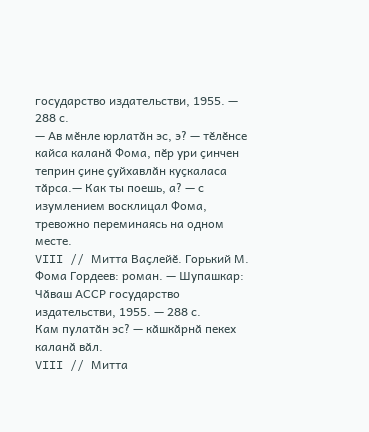государство издательстви, 1955. — 288 с.
— Ав мӗнле юрлатӑн эс, э? — тӗлӗнсе кайса каланӑ Фома, пӗр ури ҫинчен теприн ҫине ҫуйхавлӑн куҫкаласа тӑрса.— Как ты поешь, а? — с изумлением восклицал Фома, тревожно переминаясь на одном месте.
VIII // Митта Ваҫлейӗ. Горький М. Фома Гордеев: роман. — Шупашкар: Чӑваш АССР государство издательстви, 1955. — 288 с.
Кам пулатӑн эс? — кӑшкӑрнӑ пекех каланӑ вӑл.
VIII // Митта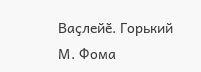Ваҫлейӗ. Горький М. Фома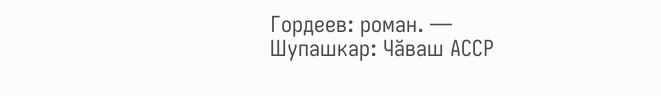Гордеев: роман. — Шупашкар: Чӑваш АССР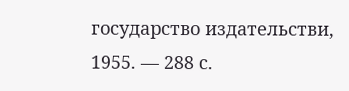государство издательстви, 1955. — 288 с.